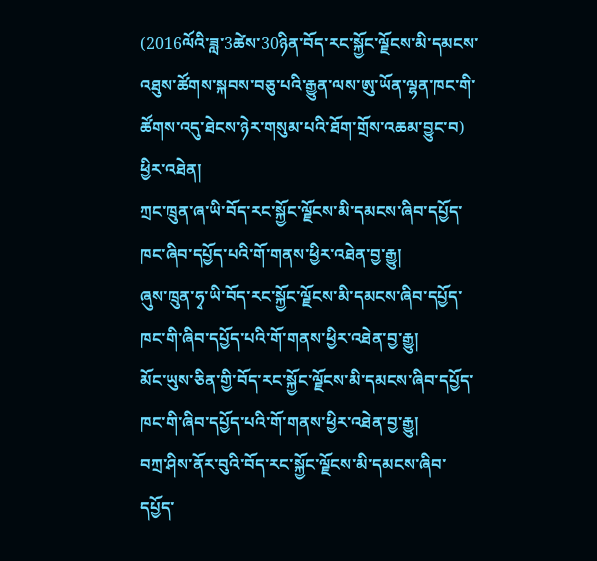(2016ལོའི་ཟླ་3ཚེས་30ཉིན་བོད་རང་སྐྱོང་ལྗོངས་མི་དམངས་འཐུས་ཚོགས་སྐབས་བཅུ་པའི་རྒྱུན་ལས་ཨུ་ཡོན་ལྷན་ཁང་གི་ཚོགས་འདུ་ཐེངས་ཉེར་གསུམ་པའི་ཐོག་གྲོས་འཆམ་བྱུང་བ)
ཕྱིར་འཐེན།
ཀྲང་ཁྲུན་ཞ་ཡི་བོད་རང་སྐྱོང་ལྗོངས་མི་དམངས་ཞིབ་དཔྱོད་ཁང་ཞིབ་དཔྱོད་པའི་གོ་གནས་ཕྱིར་འཐེན་བྱ་རྒྱུ།
ཞུས་ཁྲུན་ཧྭ་ཡི་བོད་རང་སྐྱོང་ལྗོངས་མི་དམངས་ཞིབ་དཔྱོད་ཁང་གི་ཞིབ་དཔྱོད་པའི་གོ་གནས་ཕྱིར་འཐེན་བྱ་རྒྱུ།
མོང་ཡུས་ཅིན་གྱི་བོད་རང་སྐྱོང་ལྗོངས་མི་དམངས་ཞིབ་དཔྱོད་ཁང་གི་ཞིབ་དཔྱོད་པའི་གོ་གནས་ཕྱིར་འཐེན་བྱ་རྒྱུ།
བཀྲ་ཤིས་ནོར་བུའི་བོད་རང་སྐྱོང་ལྗོངས་མི་དམངས་ཞིབ་དཔྱོད་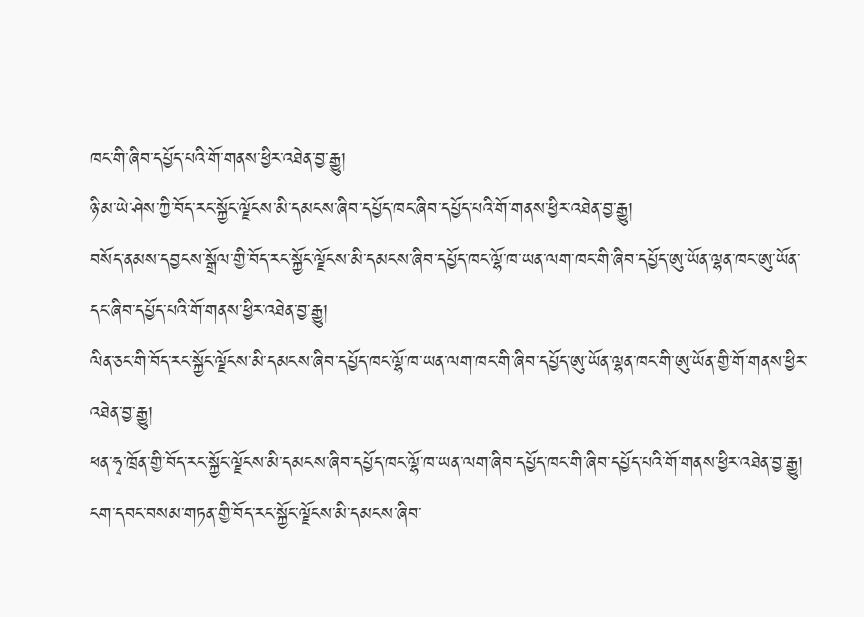ཁང་གི་ཞིབ་དཔྱོད་པའི་གོ་གནས་ཕྱིར་འཐེན་བྱ་རྒྱུ།
ཉི་མ་ཡེ་ཤེས་ཀྱི་བོད་རང་སྐྱོང་ལྗོངས་མི་དམངས་ཞིབ་དཔྱོད་ཁང་ཞིབ་དཔྱོད་པའི་གོ་གནས་ཕྱིར་འཐེན་བྱ་རྒྱུ།
བསོད་ནམས་དབྱངས་སྒྲོལ་གྱི་བོད་རང་སྐྱོང་ལྗོངས་མི་དམངས་ཞིབ་དཔྱོད་ཁང་ལྷོ་ཁ་ཡན་ལག་ཁང་གི་ཞིབ་དཔྱོད་ཨུ་ཡོན་ལྷན་ཁང་ཨུ་ཡོན་དང་ཞིབ་དཔྱོད་པའི་གོ་གནས་ཕྱིར་འཐེན་བྱ་རྒྱུ།
ལིན་ཅང་གི་བོད་རང་སྐྱོང་ལྗོངས་མི་དམངས་ཞིབ་དཔྱོད་ཁང་ལྷོ་ཁ་ཡན་ལག་ཁང་གི་ཞིབ་དཔྱོད་ཨུ་ཡོན་ལྷན་ཁང་གི་ཨུ་ཡོན་གྱི་གོ་གནས་ཕྱིར་འཐེན་བྱ་རྒྱུ།
ཕན་ཧྭ་ཁྲོན་གྱི་བོད་རང་སྐྱོང་ལྗོངས་མི་དམངས་ཞིབ་དཔྱོད་ཁང་ལྷོ་ཁ་ཡན་ལག་ཞིབ་དཔྱོད་ཁང་གི་ཞིབ་དཔྱོད་པའི་གོ་གནས་ཕྱིར་འཐེན་བྱ་རྒྱུ།
ངག་དབང་བསམ་གཏན་གྱི་བོད་རང་སྐྱོང་ལྗོངས་མི་དམངས་ཞིབ་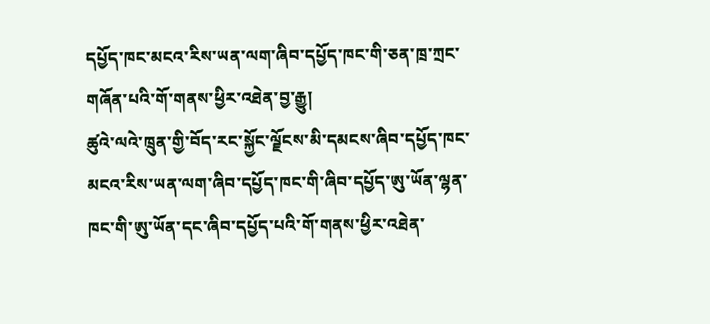དཔྱོད་ཁང་མངའ་རིས་ཡན་ལག་ཞིབ་དཔྱོད་ཁང་གི་ཅན་ཁྲ་ཀྲང་གཞོན་པའི་གོ་གནས་ཕྱིར་འཐེན་བྱ་རྒྱུ།
ཚུའེ་ལའེ་ཁྲུན་གྱི་བོད་རང་སྐྱོང་ལྗོངས་མི་དམངས་ཞིབ་དཔྱོད་ཁང་མངའ་རིས་ཡན་ལག་ཞིབ་དཔྱོད་ཁང་གི་ཞིབ་དཔྱོད་ཨུ་ཡོན་ལྷན་ཁང་གི་ཨུ་ཡོན་དང་ཞིབ་དཔྱོད་པའི་གོ་གནས་ཕྱིར་འཐེན་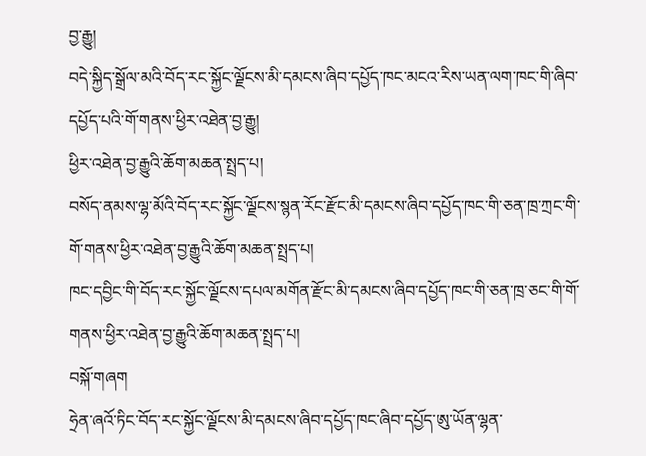བྱ་རྒྱུ།
བདེ་སྐྱིད་སྒྲོལ་མའི་བོད་རང་སྐྱོང་ལྗོངས་མི་དམངས་ཞིབ་དཔྱོད་ཁང་མངའ་རིས་ཡན་ལག་ཁང་གི་ཞིབ་དཔྱོད་པའི་གོ་གནས་ཕྱིར་འཐེན་བྱ་རྒྱུ།
ཕྱིར་འཐེན་བྱ་རྒྱུའི་ཆོག་མཆན་སྤྲད་པ།
བསོད་ནམས་ལྷ་མོའི་བོད་རང་སྐྱོང་ལྗོངས་སྙན་རོང་རྫོང་མི་དམངས་ཞིབ་དཔྱོད་ཁང་གི་ཅན་ཁྲ་ཀྲང་གི་གོ་གནས་ཕྱིར་འཐེན་བྱ་རྒྱུའི་ཆོག་མཆན་སྤྲད་པ།
ཁང་དབྱིང་གི་བོད་རང་སྐྱོང་ལྗོངས་དཔལ་མགོན་རྫོང་མི་དམངས་ཞིབ་དཔྱོད་ཁང་གི་ཅན་ཁྲ་ཅང་གི་གོ་གནས་ཕྱིར་འཐེན་བྱ་རྒྱུའི་ཆོག་མཆན་སྤྲད་པ།
བསྐོ་གཞག
ཧྲེན་ཞའོ་ཏིང་བོད་རང་སྐྱོང་ལྗོངས་མི་དམངས་ཞིབ་དཔྱོད་ཁང་ཞིབ་དཔྱོད་ཨུ་ཡོན་ལྷན་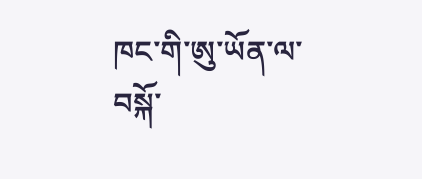ཁང་གི་ཨུ་ཡོན་ལ་བསྐོ་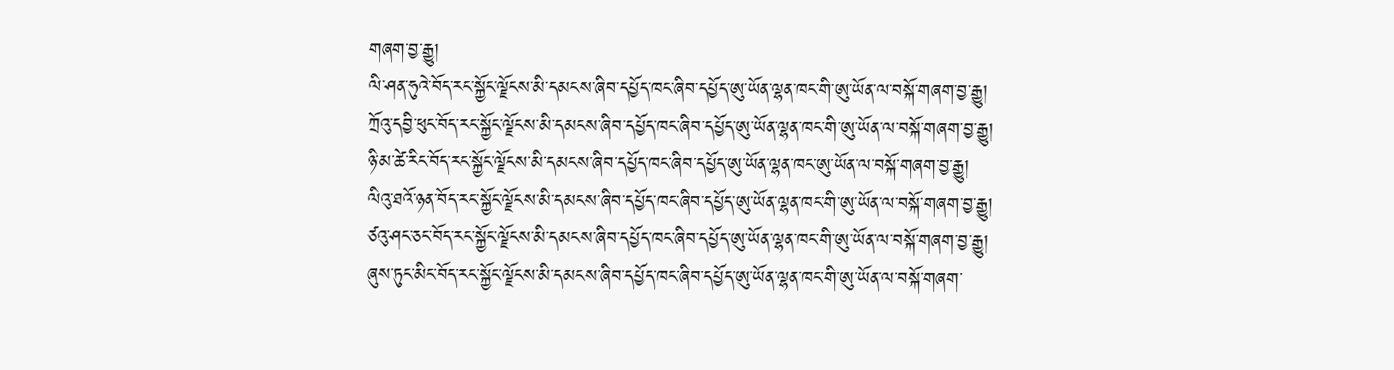གཞག་བྱ་རྒྱུ།
ལི་ཤན་ཧུའེ་བོད་རང་སྐྱོང་ལྗོངས་མི་དམངས་ཞིབ་དཔྱོད་ཁང་ཞིབ་དཔྱོད་ཨུ་ཡོན་ལྷན་ཁང་གི་ཨུ་ཡོན་ལ་བསྐོ་གཞག་བྱ་རྒྱུ།
ཀྲོའུ་དབྱི་ཕུང་བོད་རང་སྐྱོང་ལྗོངས་མི་དམངས་ཞིབ་དཔྱོད་ཁང་ཞིབ་དཔྱོད་ཨུ་ཡོན་ལྷན་ཁང་གི་ཨུ་ཡོན་ལ་བསྐོ་གཞག་བྱ་རྒྱུ།
ཉི་མ་ཚེ་རིང་བོད་རང་སྐྱོང་ལྗོངས་མི་དམངས་ཞིབ་དཔྱོད་ཁང་ཞིབ་དཔྱོད་ཨུ་ཡོན་ལྷན་ཁང་ཨུ་ཡོན་ལ་བསྐོ་གཞག་བྱ་རྒྱུ།
ལིའུ་ཐའོ་ཉན་བོད་རང་སྐྱོང་ལྗོངས་མི་དམངས་ཞིབ་དཔྱོད་ཁང་ཞིབ་དཔྱོད་ཨུ་ཡོན་ལྷན་ཁང་གི་ཨུ་ཡོན་ལ་བསྐོ་གཞག་བྱ་རྒྱུ།
ཙའུ་ཤང་ཅང་བོད་རང་སྐྱོང་ལྗོངས་མི་དམངས་ཞིབ་དཔྱོད་ཁང་ཞིབ་དཔྱོད་ཨུ་ཡོན་ལྷན་ཁང་གི་ཨུ་ཡོན་ལ་བསྐོ་གཞག་བྱ་རྒྱུ།
ཞུས་ཏུང་མིང་བོད་རང་སྐྱོང་ལྗོངས་མི་དམངས་ཞིབ་དཔྱོད་ཁང་ཞིབ་དཔྱོད་ཨུ་ཡོན་ལྷན་ཁང་གི་ཨུ་ཡོན་ལ་བསྐོ་གཞག་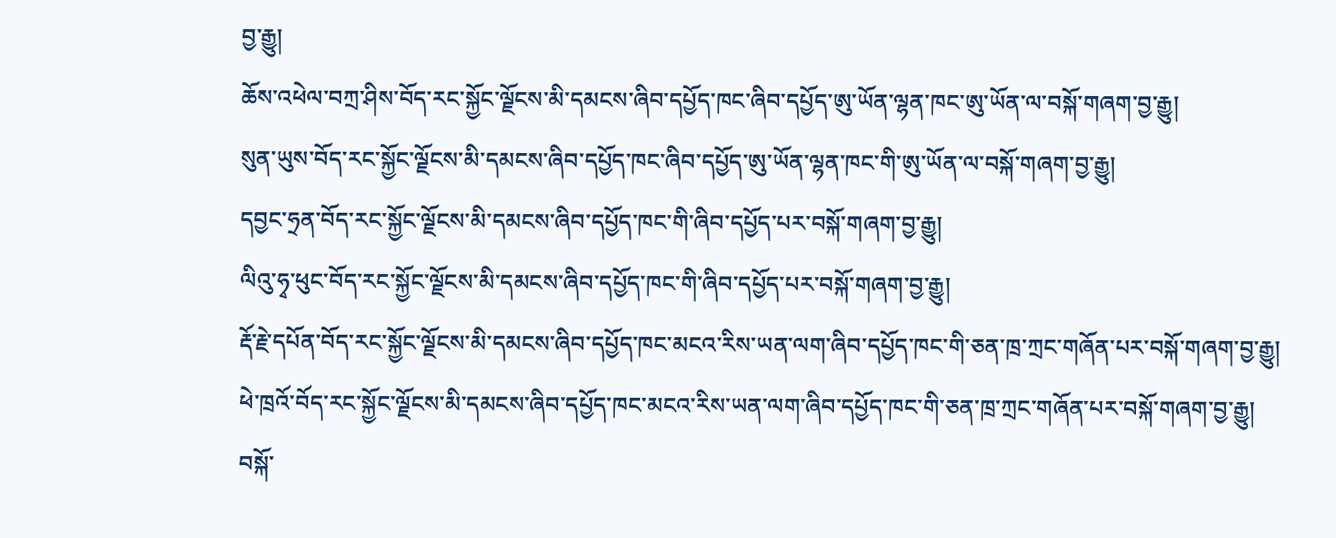བྱ་རྒྱུ།
ཆོས་འཕེལ་བཀྲ་ཤིས་བོད་རང་སྐྱོང་ལྗོངས་མི་དམངས་ཞིབ་དཔྱོད་ཁང་ཞིབ་དཔྱོད་ཨུ་ཡོན་ལྷན་ཁང་ཨུ་ཡོན་ལ་བསྐོ་གཞག་བྱ་རྒྱུ།
སུན་ཡུས་བོད་རང་སྐྱོང་ལྗོངས་མི་དམངས་ཞིབ་དཔྱོད་ཁང་ཞིབ་དཔྱོད་ཨུ་ཡོན་ལྷན་ཁང་གི་ཨུ་ཡོན་ལ་བསྐོ་གཞག་བྱ་རྒྱུ།
དབྱང་ཧྲན་བོད་རང་སྐྱོང་ལྗོངས་མི་དམངས་ཞིབ་དཔྱོད་ཁང་གི་ཞིབ་དཔྱོད་པར་བསྐོ་གཞག་བྱ་རྒྱུ།
ལིའུ་ཧྭ་ཕུང་བོད་རང་སྐྱོང་ལྗོངས་མི་དམངས་ཞིབ་དཔྱོད་ཁང་གི་ཞིབ་དཔྱོད་པར་བསྐོ་གཞག་བྱ་རྒྱུ།
རྡོ་རྗེ་དཔོན་བོད་རང་སྐྱོང་ལྗོངས་མི་དམངས་ཞིབ་དཔྱོད་ཁང་མངའ་རིས་ཡན་ལག་ཞིབ་དཔྱོད་ཁང་གི་ཅན་ཁྲ་ཀྲང་གཞོན་པར་བསྐོ་གཞག་བྱ་རྒྱུ།
ཕེ་ཁྲའོ་བོད་རང་སྐྱོང་ལྗོངས་མི་དམངས་ཞིབ་དཔྱོད་ཁང་མངའ་རིས་ཡན་ལག་ཞིབ་དཔྱོད་ཁང་གི་ཅན་ཁྲ་ཀྲང་གཞོན་པར་བསྐོ་གཞག་བྱ་རྒྱུ།
བསྐོ་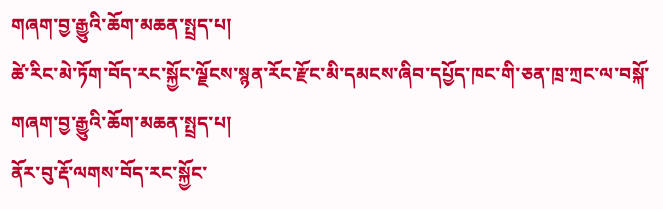གཞག་བྱ་རྒྱུའི་ཆོག་མཆན་སྤྲད་པ།
ཚེ་རིང་མེ་ཏོག་བོད་རང་སྐྱོང་ལྗོངས་སྙན་རོང་རྫོང་མི་དམངས་ཞིབ་དཔྱོད་ཁང་གི་ཅན་ཁྲ་ཀྲང་ལ་བསྐོ་གཞག་བྱ་རྒྱུའི་ཆོག་མཆན་སྤྲད་པ།
ནོར་བུ་རྡོ་ལགས་བོད་རང་སྐྱོང་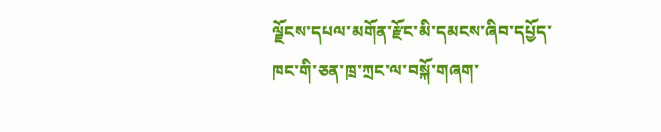ལྗོངས་དཔལ་མགོན་རྫོང་མི་དམངས་ཞིབ་དཔྱོད་ཁང་གི་ཅན་ཁྲ་ཀྲང་ལ་བསྐོ་གཞག་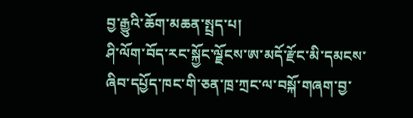བྱ་རྒྱུའི་ཆོག་མཆན་སྤྲད་པ།
ཤི་ལོག་བོད་རང་སྐྱོང་ལྗོངས་ཨ་མདོ་རྫོང་མི་དམངས་ཞིབ་དཔྱོད་ཁང་གི་ཅན་ཁྲ་ཀྲང་ལ་བསྐོ་གཞག་བྱ་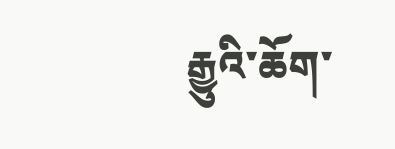རྒྱུའི་ཆོག་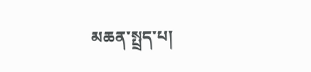མཆན་སྤྲད་པ།